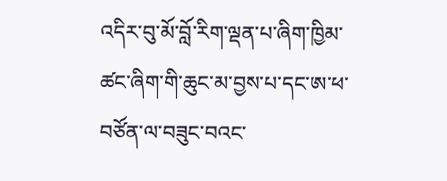འདིར་བུ་མོ་བློ་རིག་ལྡན་པ་ཞིག་ཁྱིམ་ཚང་ཞིག་གི་ཆུང་མ་བྱས་པ་དང་ཨ་ཕ་བཙོན་ལ་བཟུང་བའང་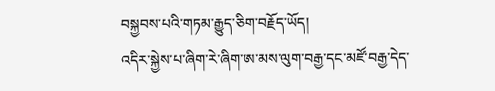བསྐྱབས་པའི་གཏམ་རྒྱུད་ཅིག་བརྗོད་ཡོད།
འདིར་སྐྱེས་པ་ཞིག་རེ་ཞིག་ཨ་མས་ལུག་བརྒྱ་དང་མཛོ་བརྒྱ་དེད་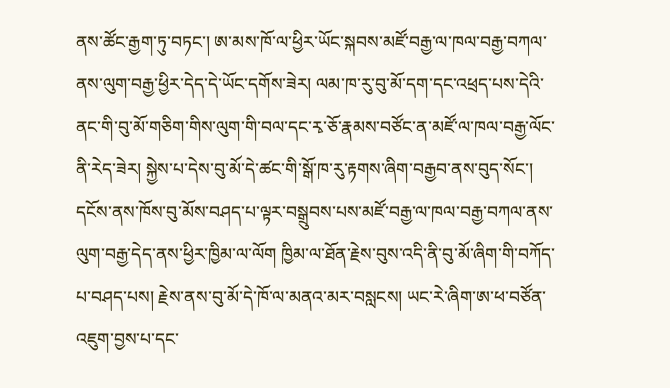ནས་ཚོང་རྒྱག་ཏུ་བཏང་། ཨ་མས་ཁོ་ལ་ཕྱིར་ཡོང་སྐབས་མཛོ་བརྒྱ་ལ་ཁལ་བརྒྱ་བཀལ་ནས་ལུག་བརྒྱ་ཕྱིར་དེད་དེ་ཡོང་དགོས་ཟེར། ལམ་ཁ་རུ་བུ་མོ་དག་དང་འཕྲད་པས་དེའི་ནང་གི་བུ་མོ་གཅིག་གིས་ལུག་གི་བལ་དང་རྭ་ཅོ་རྣམས་བཙོང་ན་མཛོ་ལ་ཁལ་བརྒྱ་ལོང་ནི་རེད་ཟེར། སྐྱེས་པ་དེས་བུ་མོ་དེ་ཚང་གི་སྒོ་ཁ་རུ་རྟགས་ཞིག་བརྒྱབ་ནས་བུད་སོང་། དངོས་ནས་ཁོས་བུ་མོས་བཤད་པ་ལྟར་བསྒྲུབས་པས་མཛོ་བརྒྱ་ལ་ཁལ་བརྒྱ་བཀལ་ནས་ལུག་བརྒྱ་དེད་ནས་ཕྱིར་ཁྱིམ་ལ་ལོག ཁྱིམ་ལ་ཐོན་རྗེས་བུས་འདི་ནི་བུ་མོ་ཞིག་གི་བཀོད་པ་བཤད་པས། རྗེས་ནས་བུ་མོ་དེ་ཁོ་ལ་མནའ་མར་བསླངས། ཡང་རེ་ཞིག་ཨ་ཕ་བཙོན་འཇུག་བྱས་པ་དང་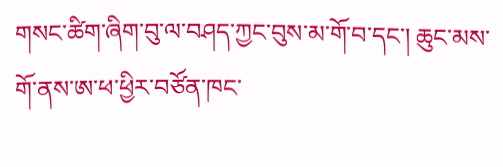གསང་ཚིག་ཞིག་བུ་ལ་བཤད་ཀྱང་བུས་མ་གོ་བ་དང་། ཆུང་མས་གོ་ནས་ཨ་ཕ་ཕྱིར་བཙོན་ཁང་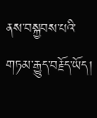ནས་བསྐྱབས་པའི་གཏམ་རྒྱུད་བརྗོད་ཡོད།